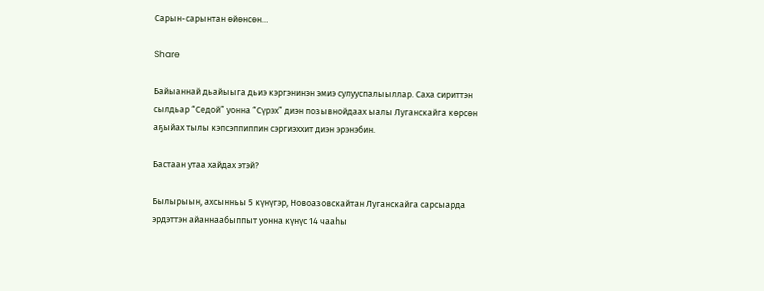Сарын-сарынтан өйөнсөн…

Share

Байыаннай дьайыыга дьиэ кэргэнинэн эмиэ сулууспалыыллар. Саха сириттэн сылдьар “Седой” уонна “Сүрэх” диэн позывнойдаах ыалы Луганскайга көрсөн аҕыйах тылы кэпсэппиппин сэргиэххит диэн эрэнэбин.

Бастаан утаа хайдах этэй?

Былырыын, ахсынньы 5 күнүгэр, Новоазовскайтан Луганскайга сарсыарда эрдэттэн айаннаабыппыт уонна күнүс 14 чааһы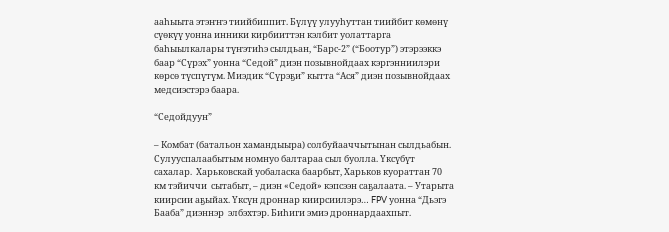ааһыыта этэҥҥэ тиийбиппит. Бүлүү улууһуттан тиийбит көмөнү сүөкүү уонна инники кирбииттэн кэлбит уолаттарга баһыылкалары түҥэтиһэ сылдьан, “Барс-2” (“Боотур”) этэрээккэ баар “Сүрэх” уонна “Седой” диэн позывнойдаах кэргэнниилэри көрсө түспүтүм. Миэдик “Сүрэҕи” кытта “Ася” диэн позывнойдаах медсиэстэрэ баара.

“Седойдуун”

– Комбат (батальон хамандыыра) солбуйааччытынан сылдьабын.  Сулууспалаабытым номнуо балтараа сыл буолла. Үксүбүт сахалар.  Харьковскай уобаласка баарбыт, Харьков куораттан 70 км тэйиччи  сытабыт, – диэн «Седой» кэпсээн саҕалаата. – Утарыта киирсии аҕыйах. Үксүн дроннар киирсиилэрэ… FPV уонна “Дьэгэ Бааба” диэннэр  элбэхтэр. Биһиги эмиэ дроннардаахпыт.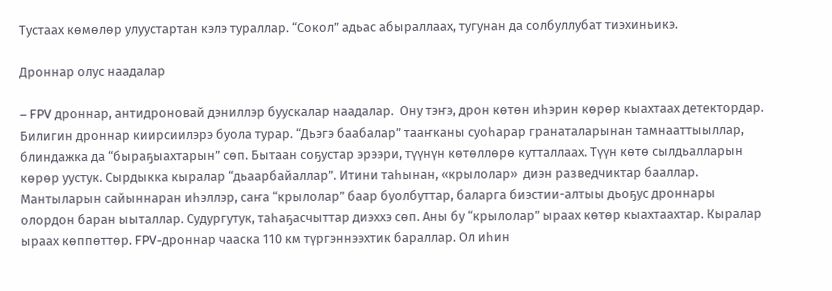Тустаах көмөлөр улуустартан кэлэ тураллар. “Сокол” адьас абыраллаах, тугунан да солбуллубат тиэхиньикэ.

Дроннар олус наадалар

– FPV дроннар, антидроновай дэниллэр буускалар наадалар.  Ону тэҥэ, дрон көтөн иһэрин көрөр кыахтаах детектордар. Билигин дроннар киирсиилэрэ буола турар. “Дьэгэ баабалар” тааҥканы суоһарар гранаталарынан тамнааттыыллар, блиндажка да “быраҕыахтарын” сөп. Бытаан соҕустар эрээри, түүнүн көтөллөрө кутталлаах. Түүн көтө сылдьалларын көрөр уустук. Сырдыкка кыралар “дьаарбайаллар”. Итини таһынан, «крылолар»  диэн разведчиктар бааллар. Мантыларын сайыннаран иһэллэр, саҥа “крылолар” баар буолбуттар, баларга биэстии-алтыы дьоҕус дроннары олордон баран ыыталлар. Судургутук, таһаҕасчыттар диэххэ сөп. Аны бу “крылолар” ыраах көтөр кыахтаахтар. Кыралар ыраах көппөттөр. FPV-дроннар чааска 110 км түргэннээхтик бараллар. Ол иһин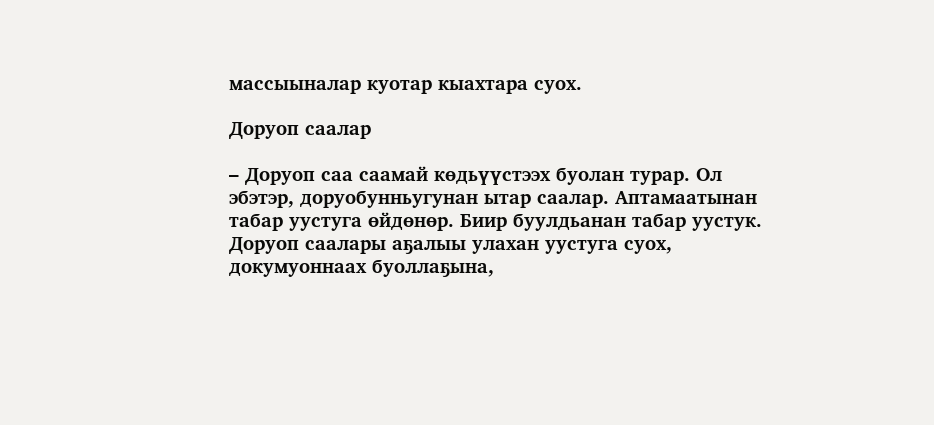массыыналар куотар кыахтара суох.

Доруоп саалар

– Доруоп саа саамай көдьүүстээх буолан турар. Ол эбэтэр, доруобунньугунан ытар саалар. Аптамаатынан табар уустуга өйдөнөр. Биир буулдьанан табар уустук.  Доруоп саалары аҕалыы улахан уустуга суох, докумуоннаах буоллаҕына,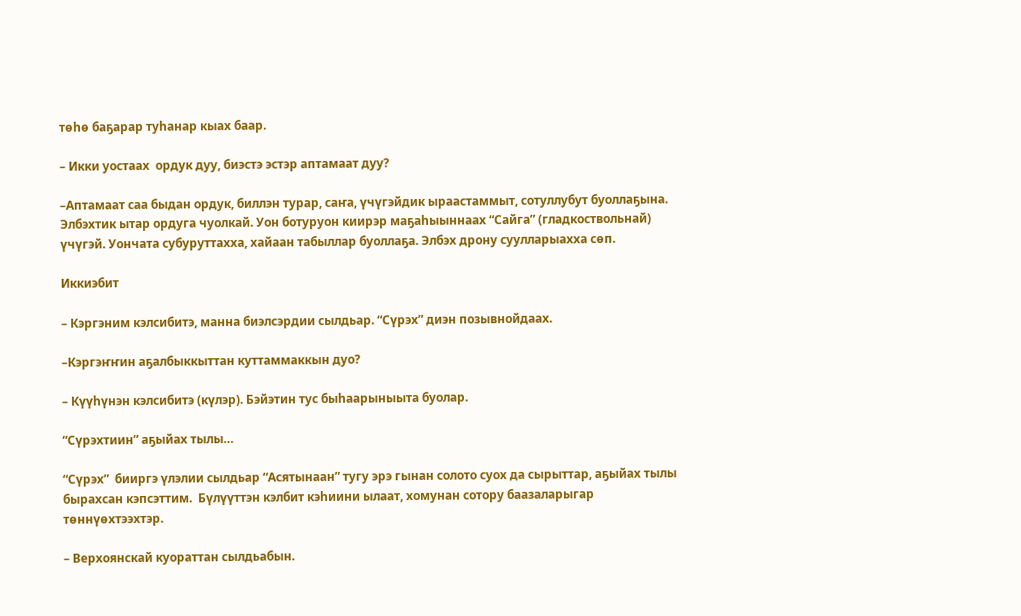төһө баҕарар туһанар кыах баар.

– Икки уостаах  ордук дуу, биэстэ эстэр аптамаат дуу?

–Аптамаат саа быдан ордук, биллэн турар, саҥа, үчүгэйдик ыраастаммыт, сотуллубут буоллаҕына. Элбэхтик ытар ордуга чуолкай. Уон ботуруон киирэр маҕаһыыннаах “Сайга” (гладкоствольнай) үчүгэй. Уончата субуруттахха, хайаан табыллар буоллаҕа. Элбэх дрону суулларыахха сөп.

Иккиэбит

– Кэргэним кэлсибитэ, манна биэлсэрдии сылдьар. “Сүрэх” диэн позывнойдаах.

–Кэргэҥҥин аҕалбыккыттан куттаммаккын дуо?

– Күүһүнэн кэлсибитэ (күлэр). Бэйэтин тус быһаарыныыта буолар.

“Сүрэхтиин” аҕыйах тылы…

“Сүрэх”  бииргэ үлэлии сылдьар “Асятынаан” тугу эрэ гынан солото суох да сырыттар, аҕыйах тылы бырахсан кэпсэттим.  Бүлүүттэн кэлбит кэһиини ылаат, хомунан сотору баазаларыгар төннүөхтээхтэр.

– Верхоянскай куораттан сылдьабын.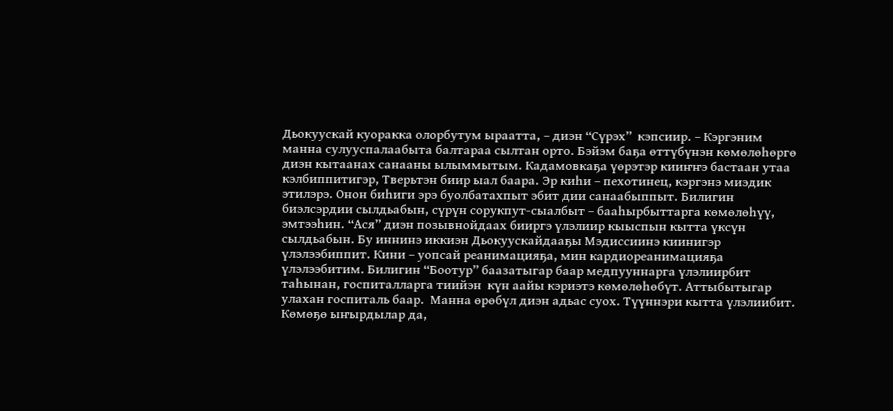Дьокуускай куоракка олорбутум ыраатта, – диэн “Сүрэх”  кэпсиир. – Кэргэним манна сулууспалаабыта балтараа сылтан орто. Бэйэм баҕа өттүбүнэн көмөлөһөргө диэн кытаанах санааны ылыммытым. Кадамовкаҕа үөрэтэр кииҥҥэ бастаан утаа кэлбиппитигэр, Тверьтэн биир ыал баара. Эр киһи – пехотинец, кэргэнэ миэдик этилэрэ. Онон биһиги эрэ буолбатахпыт эбит дии санаабыппыт. Билигин биэлсэрдии сылдьабын, сүрүн сорукпут-сыалбыт – бааһырбыттарга көмөлөһүү, эмтээһин. “Ася” диэн позывнойдаах бииргэ үлэлиир кыыспын кытта үксүн сылдьабын. Бу иннинэ иккиэн Дьокуускайдааҕы Мэдиссиинэ киинигэр үлэлээбиппит. Кини – уопсай реанимацияҕа, мин кардиореанимацияҕа үлэлээбитим. Билигин “Боотур” баазатыгар баар медпууннарга үлэлиирбит таһынан, госпиталларга тиийэн  күн аайы кэриэтэ көмөлөһөбүт. Аттыбытыгар улахан госпиталь баар.  Манна өрөбүл диэн адьас суох. Түүннэри кытта үлэлиибит. Көмөҕө ыҥырдылар да,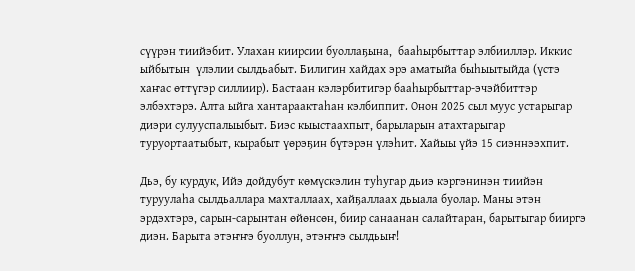сүүрэн тиийэбит. Улахан киирсии буоллаҕына,  бааһырбыттар элбииллэр. Иккис ыйбытын  үлэлии сылдьабыт. Билигин хайдах эрэ аматыйа быһыытыйда (үстэ хаҥас өттүгэр силлиир). Бастаан кэлэрбитигэр бааһырбыттар-эчэйбиттэр элбэхтэрэ. Алта ыйга хантараактаһан кэлбиппит. Онон 2025 сыл муус устарыгар диэри сулууспалыыбыт. Биэс кыыстаахпыт, барыларын атахтарыгар туруортаатыбыт, кырабыт үөрэҕин бүтэрэн үлэһит. Хайыы үйэ 15 сиэннээхпит.

Дьэ, бу курдук, Ийэ дойдубут көмүскэлин туһугар дьиэ кэргэнинэн тиийэн туруулаһа сылдьаллара махталлаах, хайҕаллаах дьыала буолар. Маны этэн эрдэхтэрэ, сарын-сарынтан өйөнсөн, биир санаанан салайтаран, барытыгар бииргэ диэн. Барыта этэҥҥэ буоллун, этэҥҥэ сылдьыҥ!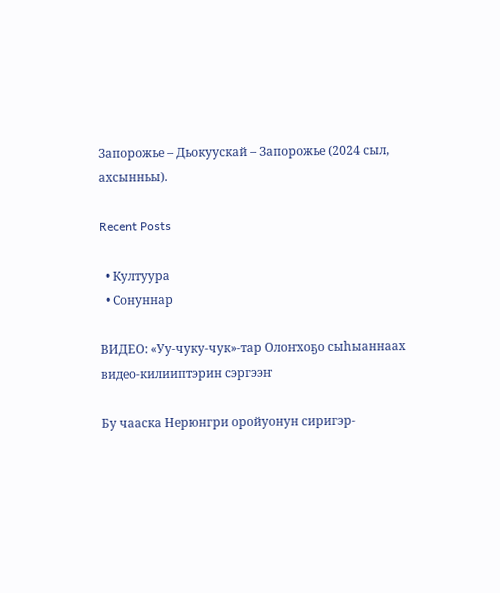Запорожье – Дьокуускай – Запорожье (2024 сыл, ахсынньы).

Recent Posts

  • Култуура
  • Сонуннар

ВИДЕО: «Уу-чуку-чук»-тар Олоҥхоҕо сыһыаннаах видео-килииптэрин сэргээҥ

Бу чааска Нерюнгри оройуонун сиригэр-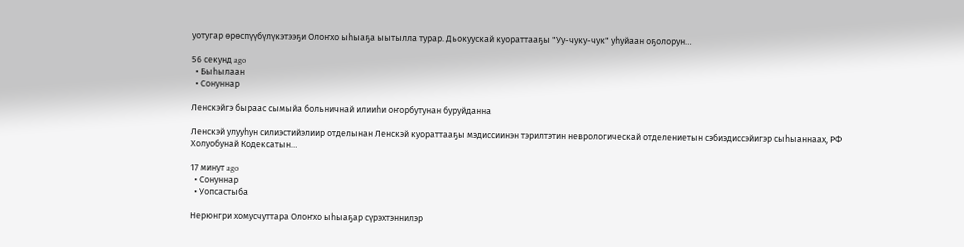уотугар өрөспүүбүлүкэтээҕи Олоҥхо ыһыаҕа ыытылла турар. Дьокуускай куораттааҕы "Уу-чуку-чук" уһуйаан оҕолорун…

56 секунд ago
  • Быһылаан
  • Сонуннар

Ленскэйгэ быраас сымыйа больничнай илииһи оҥорбутунан буруйданна

Ленскэй улууһун силиэстийэлиир отделынан Ленскэй куораттааҕы мэдиссиинэн тэрилтэтин неврологическай отделениетын сэбиэдиссэйигэр сыһыаннаах, РФ Холуобунай Кодексатын…

17 минут ago
  • Сонуннар
  • Уопсастыба

Нерюнгри хомусчуттара Олоҥхо ыһыаҕар сүрэхтэннилэр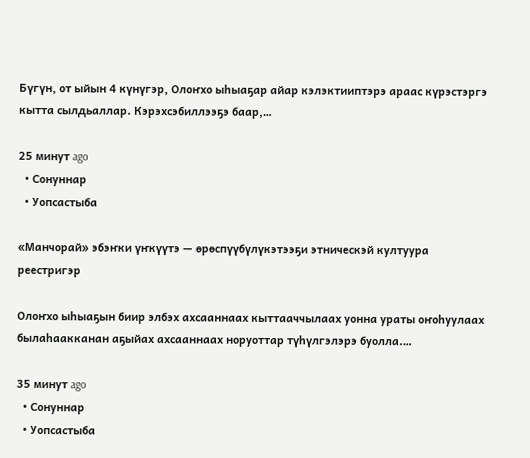Бүгүн, от ыйын 4 күнүгэр, Олоҥхо ыһыаҕар айар кэлэктииптэрэ араас күрэстэргэ кытта сылдьаллар. Кэрэхсэбиллээҕэ баар,…

25 минут ago
  • Сонуннар
  • Уопсастыба

«Манчорай» эбэҥки үҥкүүтэ — өрөспүүбүлүкэтээҕи этническэй култуура реестригэр

Олоҥхо ыһыаҕын биир элбэх ахсааннаах кыттааччылаах уонна ураты оҥоһуулаах былаһаакканан аҕыйах ахсааннаах норуоттар түһүлгэлэрэ буолла.…

35 минут ago
  • Сонуннар
  • Уопсастыба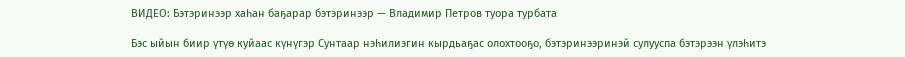ВИДЕО: Бэтэринээр хаһан баҕарар бэтэринээр — Владимир Петров туора турбата

Бэс ыйын биир үтүө куйаас күнүгэр Сунтаар нэһилиэгин кырдьаҕас олохтооҕо, бэтэринээринэй сулууспа бэтэрээн үлэһитэ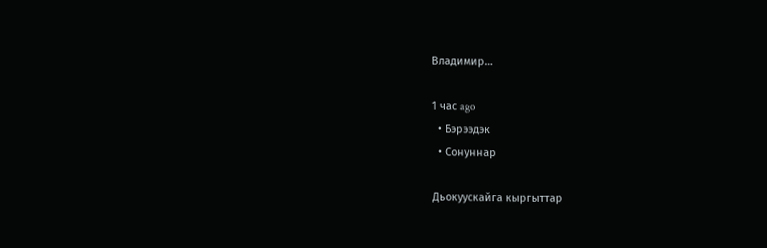Владимир…

1 час ago
  • Бэрээдэк
  • Сонуннар

Дьокуускайга кыргыттар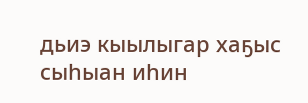дьиэ кыылыгар хаҕыс сыһыан иһин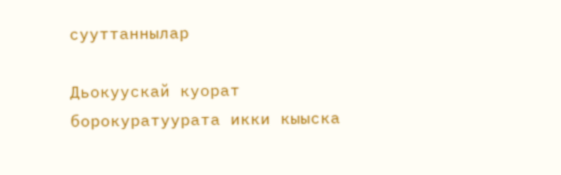сууттаннылар

Дьокуускай куорат борокуратуурата икки кыыска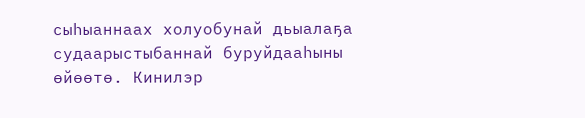сыһыаннаах холуобунай дьыалаҕа судаарыстыбаннай буруйдааһыны өйөөтө. Кинилэр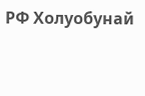РФ Холуобунай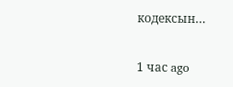кодексын…

1 час ago